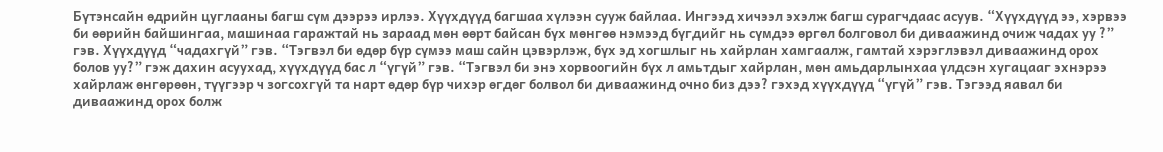Бүтэнсайн өдрийн цуглааны багш сүм дээрээ ирлээ. Хүүхдүүд багшаа хүлээн сууж байлаа. Ингээд хичээл эхэлж багш сурагчдаас асуув. “Хүүхдүүд ээ, хэрвээ би өөрийн байшингаа, машинаа гаражтай нь зараад мөн өөрт байсан бүх мөнгөө нэмээд бүгдийг нь сүмдээ өргөл болговол би диваажинд очиж чадах уу ?” гэв. Хүүхдүүд “чадахгүй” гэв. “Тэгвэл би өдөр бүр сүмээ маш сайн цэвэрлэж, бүх эд хогшлыг нь хайрлан хамгаалж, гамтай хэрэглэвэл диваажинд орох болов уу?” гэж дахин асуухад, хүүхдүүд бас л “үгүй” гэв. “Тэгвэл би энэ хорвоогийн бүх л амьтдыг хайрлан, мөн амьдарлынхаа үлдсэн хугацааг эхнэрээ хайрлаж өнгөрөөн, түүгээр ч зогсохгүй та нарт өдөр бүр чихэр өгдөг болвол би диваажинд очно биз дээ? гэхэд хүүхдүүд “үгүй” гэв. Тэгээд яавал би диваажинд орох болж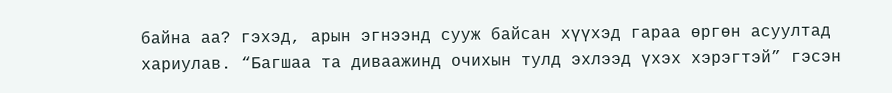байна аа? гэхэд, арын эгнээнд сууж байсан хүүхэд гараа өргөн асуултад хариулав. “Багшаа та диваажинд очихын тулд эхлээд үхэх хэрэгтэй” гэсэн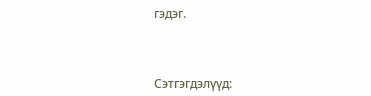гэдэг.



Сэтгэгдэлүүд: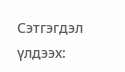Сэтгэгдэл үлдээх: